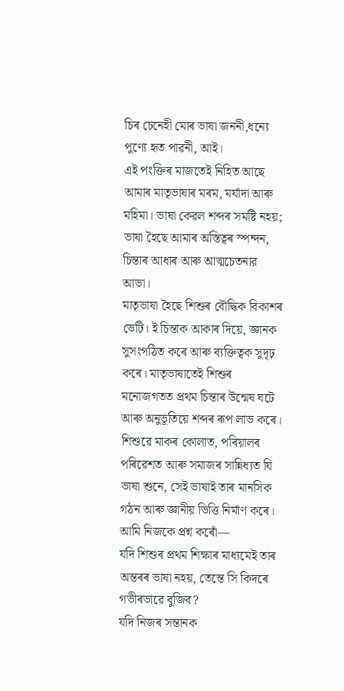চিৰ চেনেহী মোৰ ভাষা জননী,ধন্যে পুণ্যে হৃত পাৱনী, আই।
এই পংক্তিৰ মাজতেই নিহিত আছে আমাৰ মাতৃভাষাৰ মৰম, মৰ্যাদা আৰু মহিমা। ভাষা কেৱল শব্দৰ সমষ্টি নহয়; ভাষা হৈছে আমাৰ অস্তিত্বৰ স্পন্দন, চিন্তাৰ আধাৰ আৰু আত্মচেতনার আভা।
মাতৃভাষা হৈছে শিশুৰ বৌদ্ধিক বিকাশৰ ভেটি। ই চিন্তাক আকাৰ দিয়ে, জ্ঞানক সুসংগঠিত কৰে আৰু ব্যক্তিত্বক সুদৃঢ় কৰে। মাতৃভাষাতেই শিশুৰ মনোজগতত প্ৰথম চিন্তাৰ উন্মেষ ঘটে আৰু অনুভূতিয়ে শব্দৰ ৰূপ লাভ কৰে। শিশুৱে মাকৰ কোলাত, পৰিয়ালৰ পৰিৱেশত আৰু সমাজৰ সান্নিধ্যত যি ভাষা শুনে, সেই ভাষাই তাৰ মানসিক গঠন আৰু জ্ঞানীয় ভিত্তি নিৰ্মাণ কৰে।
আমি নিজকে প্ৰশ্ন কৰোঁ—
যদি শিশুৰ প্ৰথম শিক্ষাৰ মাধ্যমেই তাৰ অন্তৰৰ ভাষা নহয়, তেন্তে সি কিদৰে গভীৰভাৱে বুজিব?
যদি নিজৰ সন্তানক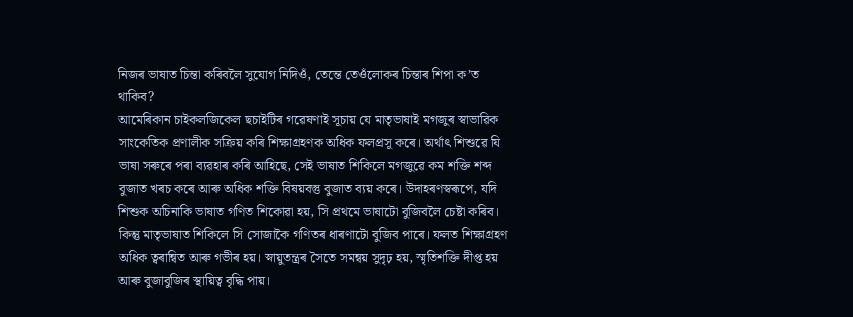নিজৰ ভাষাত চিন্তা কৰিবলৈ সুযোগ নিদিওঁ, তেন্তে তেওঁলোকৰ চিন্তাৰ শিপা ক’ত থাকিব?
আমেৰিকান চাইকলজিকেল ছচাইটিৰ গৱেষণাই সূচায় যে মাতৃভাষাই মগজুৰ স্বাভাৱিক সাংকেতিক প্ৰণালীক সক্ৰিয় কৰি শিক্ষাগ্ৰহণক অধিক ফলপ্ৰসূ কৰে। অৰ্থাৎ শিশুৱে যি ভাষা সৰুৰে পৰা ব্যৱহাৰ কৰি আহিছে, সেই ভাষাত শিকিলে মগজুৱে কম শক্তি শব্দ বুজাত খৰচ কৰে আৰু অধিক শক্তি বিষয়বস্তু বুজাত ব্যয় কৰে। উদাহৰণস্বৰূপে, যদি শিশুক অচিনাকি ভাষাত গণিত শিকোৱা হয়, সি প্ৰথমে ভাষাটো বুজিবলৈ চেষ্টা কৰিব। কিন্তু মাতৃভাষাত শিকিলে সি সোজাকৈ গণিতৰ ধাৰণাটো বুজিব পাৰে। ফলত শিক্ষাগ্ৰহণ অধিক ত্বৰান্বিত আৰু গভীৰ হয়। স্নায়ুতন্ত্ৰৰ সৈতে সমন্বয় সুদৃঢ় হয়, স্মৃতিশক্তি দীপ্ত হয় আৰু বুজাবুজিৰ স্থায়িত্ব বৃদ্ধি পায়।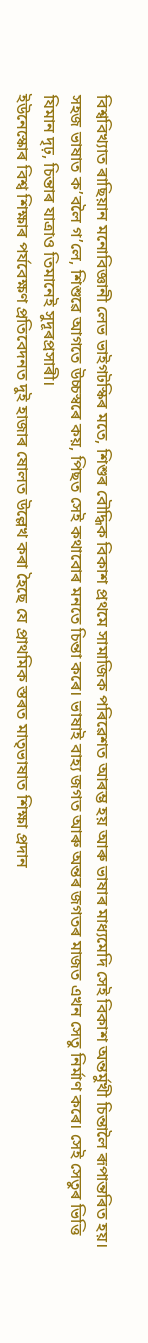বিশ্ববিখ্যাত ৰাছিয়ান মনোবিজ্ঞানী লেভ ভাইগটস্কিৰ মতে, শিশুৰ বৌদ্ধিক বিকাশ প্ৰথমে সামাজিক পৰিৱেশত আৰম্ভ হয় আৰু ভাষাৰ মাধ্যমেদি সেই বিকাশ অন্তৰ্মুখী চিন্তালৈ ৰূপান্তৰিত হয়। সহজ ভাষাত ক’বলৈ গ’লে, শিশুৱে আগতে উচ্চস্বৰে কয়, পিছত সেই কথাবোৰ মনতে চিন্তা কৰে। ভাষাই বাহ্য জগত আৰু অন্তৰ জগতৰ মাজত এখন সেতু নিৰ্মাণ কৰে। সেই সেতুৰ ভিত্তি যিমান দৃঢ়, চিন্তাৰ যাত্ৰাও তিমানেই সুদূৰপ্ৰসাৰী।
ইউনেস্কোৰ বিশ্ব শিক্ষাৰ পৰ্যবেক্ষণ প্ৰতিবেদনত দুই হাজাৰ ষোলত উল্লেখ কৰা হৈছে যে প্ৰাথমিক স্তৰত মাতৃভাষাত শিক্ষা প্ৰদান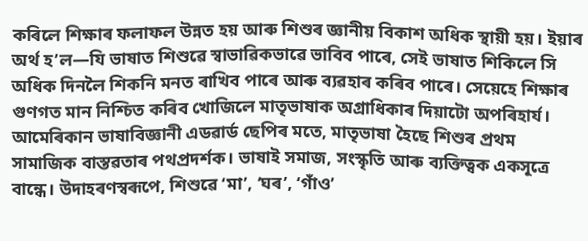কৰিলে শিক্ষাৰ ফলাফল উন্নত হয় আৰু শিশুৰ জ্ঞানীয় বিকাশ অধিক স্থায়ী হয়। ইয়াৰ অৰ্থ হ’ল—যি ভাষাত শিশুৱে স্বাভাৱিকভাৱে ভাবিব পাৰে, সেই ভাষাত শিকিলে সি অধিক দিনলৈ শিকনি মনত ৰাখিব পাৰে আৰু ব্যৱহাৰ কৰিব পাৰে। সেয়েহে শিক্ষাৰ গুণগত মান নিশ্চিত কৰিব খোজিলে মাতৃভাষাক অগ্ৰাধিকাৰ দিয়াটো অপৰিহাৰ্য।
আমেৰিকান ভাষাবিজ্ঞানী এডৱাৰ্ড ছেপিৰ মতে, মাতৃভাষা হৈছে শিশুৰ প্ৰথম সামাজিক বাস্তৱতাৰ পথপ্ৰদৰ্শক। ভাষাই সমাজ, সংস্কৃতি আৰু ব্যক্তিত্বক একসূত্ৰে বান্ধে। উদাহৰণস্বৰূপে, শিশুৱে ‘মা’, ‘ঘৰ’, ‘গাঁও’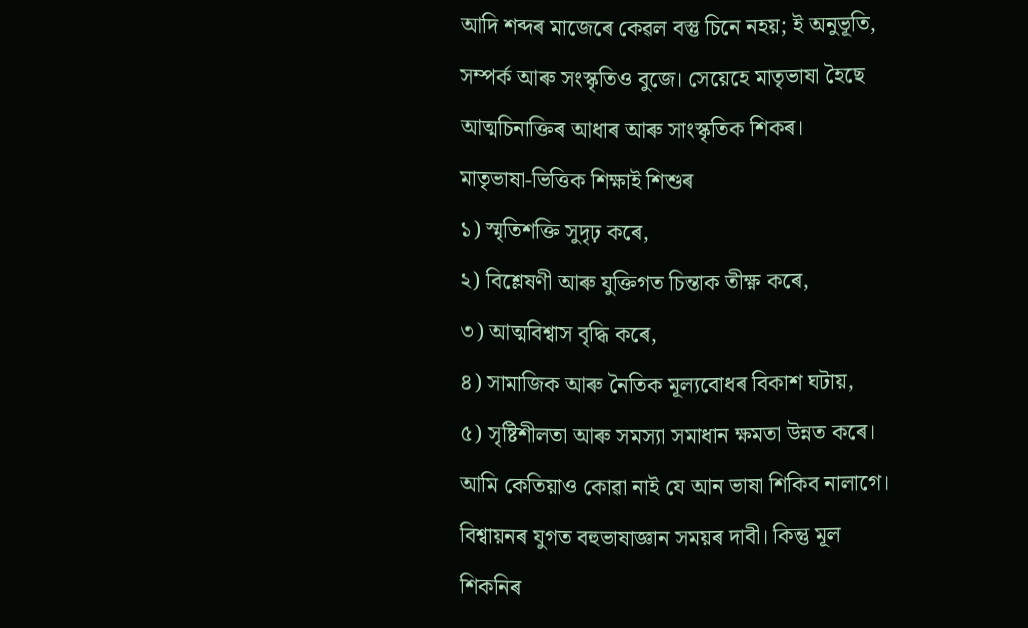আদি শব্দৰ মাজেৰে কেৱল বস্তু চিনে নহয়; ই অনুভূতি, সম্পৰ্ক আৰু সংস্কৃতিও বুজে। সেয়েহে মাতৃভাষা হৈছে আত্মচিনাক্তিৰ আধাৰ আৰু সাংস্কৃতিক শিকৰ।
মাতৃভাষা-ভিত্তিক শিক্ষাই শিশুৰ
১) স্মৃতিশক্তি সুদৃঢ় কৰে,
২) বিশ্লেষণী আৰু যুক্তিগত চিন্তাক তীক্ষ্ণ কৰে,
৩) আত্মবিশ্বাস বৃদ্ধি কৰে,
৪) সামাজিক আৰু নৈতিক মূল্যবোধৰ বিকাশ ঘটায়,
৫) সৃষ্টিশীলতা আৰু সমস্যা সমাধান ক্ষমতা উন্নত কৰে।
আমি কেতিয়াও কোৱা নাই যে আন ভাষা শিকিব নালাগে। বিশ্বায়নৰ যুগত বহুভাষাজ্ঞান সময়ৰ দাবী। কিন্তু মূল শিকনিৰ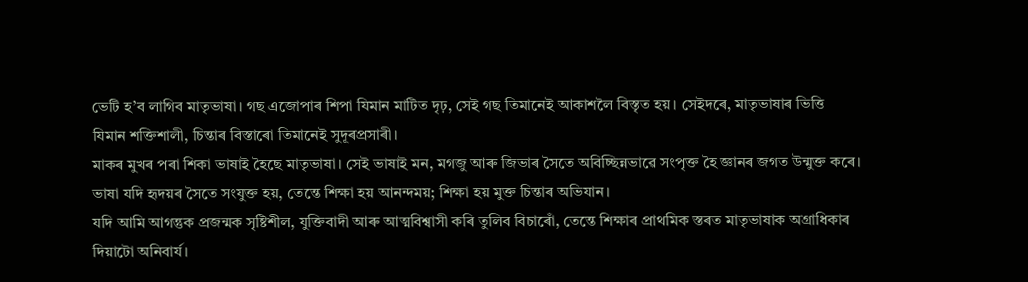ভেটি হ’ব লাগিব মাতৃভাষা। গছ এজোপাৰ শিপা যিমান মাটিত দৃঢ়, সেই গছ তিমানেই আকাশলৈ বিস্তৃত হয়। সেইদৰে, মাতৃভাষাৰ ভিত্তি যিমান শক্তিশালী, চিন্তাৰ বিস্তাৰো তিমানেই সুদূৰপ্ৰসাৰী।
মাকৰ মুখৰ পৰা শিকা ভাষাই হৈছে মাতৃভাষা। সেই ভাষাই মন, মগজু আৰু জিভাৰ সৈতে অবিচ্ছিন্নভাৱে সংপৃক্ত হৈ জ্ঞানৰ জগত উন্মুক্ত কৰে। ভাষা যদি হৃদয়ৰ সৈতে সংযুক্ত হয়, তেন্তে শিক্ষা হয় আনন্দময়; শিক্ষা হয় মুক্ত চিন্তাৰ অভিযান।
যদি আমি আগন্তুক প্ৰজন্মক সৃষ্টিশীল, যুক্তিবাদী আৰু আত্মবিশ্বাসী কৰি তুলিব বিচাৰোঁ, তেন্তে শিক্ষাৰ প্ৰাথমিক স্তৰত মাতৃভাষাক অগ্ৰাধিকাৰ দিয়াটো অনিবার্য।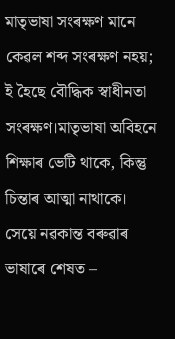মাতৃভাষা সংৰক্ষণ মানে কেৱল শব্দ সংৰক্ষণ নহয়; ই হৈছে বৌদ্ধিক স্বাধীনতা সংৰক্ষণ।মাতৃভাষা অবিহনে শিক্ষাৰ ভেটি থাকে, কিন্তু চিন্তাৰ আত্মা নাথাকে।
সেয়ে নৱকান্ত বৰুৱাৰ ভাষাৰে শেষত –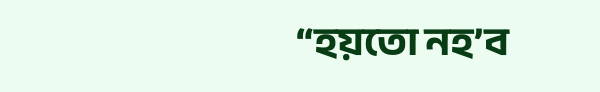“হয়তো নহ’ব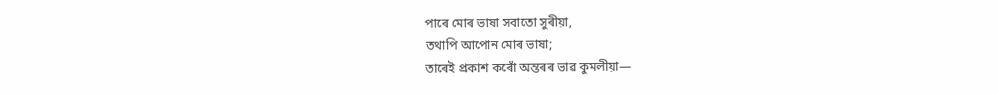পাৰে মোৰ ভাষা সবাতো সুৰীয়া,
তথাপি আপোন মোৰ ভাষা;
তাৰেই প্ৰকাশ কৰোঁ অন্তৰৰ ভাৱ কুমলীয়া—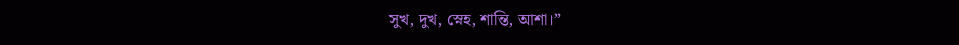সুখ, দুখ, স্নেহ, শান্তি, আশা।”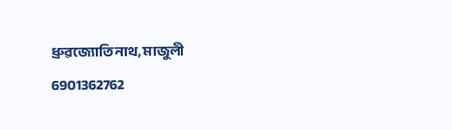ধ্ৰুৱজ্যোতি নাথ, মাজুলী
6901362762